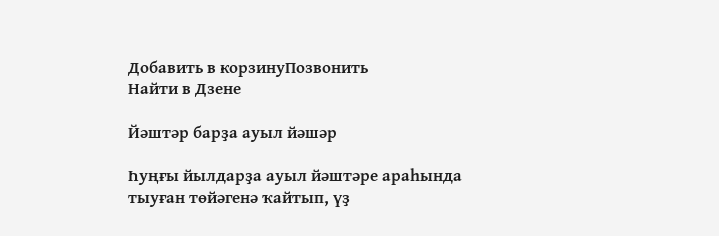Добавить в корзинуПозвонить
Найти в Дзене

Йәштәр барҙа ауыл йәшәр

Һуңғы йылдарҙа ауыл йәштәре араһында тыуған төйәгенә ҡайтып, үҙ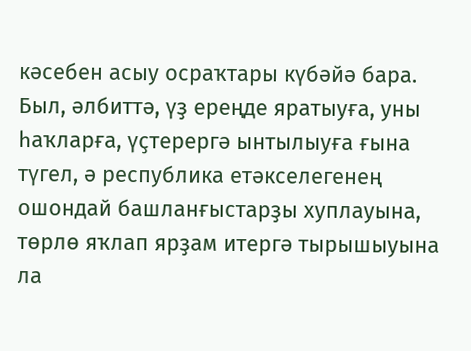кәсебен асыу осраҡтары күбәйә бара. Был, әлбиттә, үҙ ереңде яратыуға, уны һаҡларға, үҫтерергә ынтылыуға ғына түгел, ә республика етәкселегенең ошондай башланғыстарҙы хуплауына, төрлө яҡлап ярҙам итергә тырышыуына ла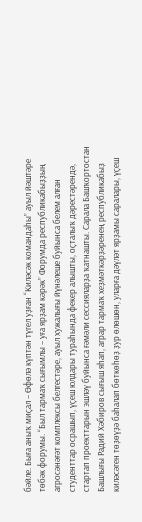бәйле. Быға аныҡ миҫал – Өфөлә күптән түгел уҙған “Киләсәк командаһы” ауыл йәштәре төбәк форумы. “Был тармаҡ сығымлы – уға ярҙам кәрәк” Форумда республикабыҙҙың агросәнәғәт комплексы белгестәре, ауыл хужалығы йүнәлеше буйынса белем алған студенттар осрашып, үҫеш юлдары тураһында фекер алышты, оҫталыҡ дәрестәрендә, стартап проекттарын эшләү буйынса ғәмәли сессияларҙа ҡатнашты. Сарала Башҡортостан Башлығы Радий Хәбиров сығыш яһап, аграр тармаҡ хеҙмәткәрҙәренең республикабыҙ киләсәген төҙөүҙә баһалап бөткөһөҙ ҙур өлөшөн, уларға дәүләт ярҙамы саралары, үҫеш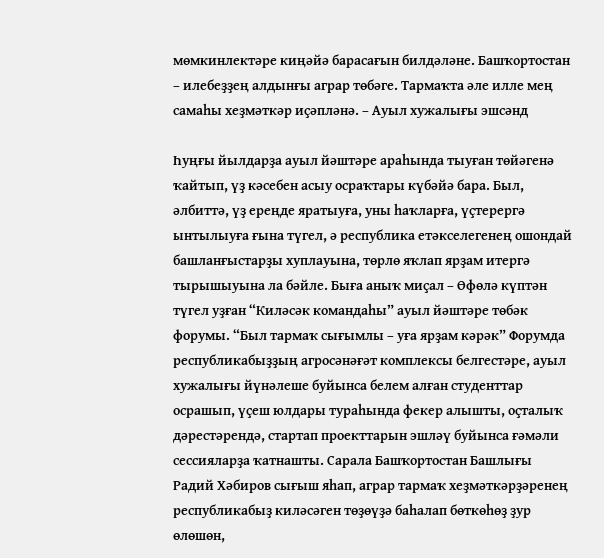мөмкинлектәре киңәйә барасағын билдәләне. Башҡортостан – илебеҙҙең алдынғы аграр төбәге. Тармаҡта әле илле мең самаһы хеҙмәткәр иҫәпләнә. – Ауыл хужалығы эшсәнд

Һуңғы йылдарҙа ауыл йәштәре араһында тыуған төйәгенә ҡайтып, үҙ кәсебен асыу осраҡтары күбәйә бара. Был, әлбиттә, үҙ ереңде яратыуға, уны һаҡларға, үҫтерергә ынтылыуға ғына түгел, ә республика етәкселегенең ошондай башланғыстарҙы хуплауына, төрлө яҡлап ярҙам итергә тырышыуына ла бәйле. Быға аныҡ миҫал – Өфөлә күптән түгел уҙған “Киләсәк командаһы” ауыл йәштәре төбәк форумы. “Был тармаҡ сығымлы – уға ярҙам кәрәк” Форумда республикабыҙҙың агросәнәғәт комплексы белгестәре, ауыл хужалығы йүнәлеше буйынса белем алған студенттар осрашып, үҫеш юлдары тураһында фекер алышты, оҫталыҡ дәрестәрендә, стартап проекттарын эшләү буйынса ғәмәли сессияларҙа ҡатнашты. Сарала Башҡортостан Башлығы Радий Хәбиров сығыш яһап, аграр тармаҡ хеҙмәткәрҙәренең республикабыҙ киләсәген төҙөүҙә баһалап бөткөһөҙ ҙур өлөшөн,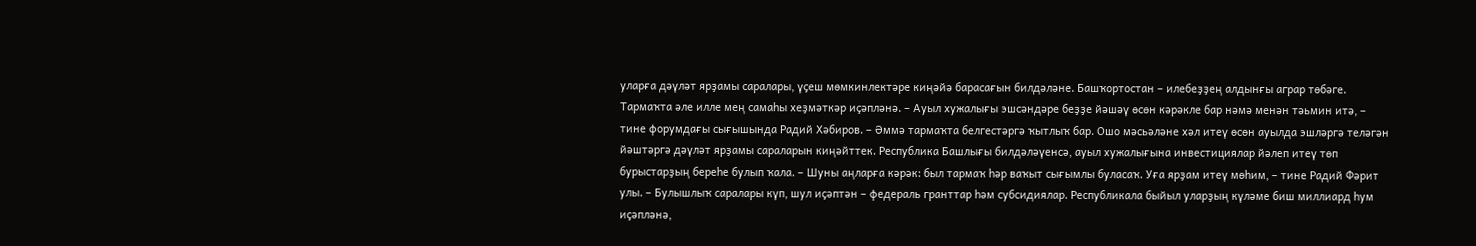уларға дәүләт ярҙамы саралары, үҫеш мөмкинлектәре киңәйә барасағын билдәләне. Башҡортостан – илебеҙҙең алдынғы аграр төбәге. Тармаҡта әле илле мең самаһы хеҙмәткәр иҫәпләнә. – Ауыл хужалығы эшсәндәре беҙҙе йәшәү өсөн кәрәкле бар нәмә менән тәьмин итә, – тине форумдағы сығышында Радий Хәбиров. – Әммә тармаҡта белгестәргә ҡытлыҡ бар. Ошо мәсьәләне хәл итеү өсөн ауылда эшләргә теләгән йәштәргә дәүләт ярҙамы сараларын киңәйттек. Республика Башлығы билдәләүенсә, ауыл хужалығына инвестициялар йәлеп итеү төп бурыстарҙың береһе булып ҡала. – Шуны аңларға кәрәк: был тармаҡ һәр ваҡыт сығымлы буласаҡ. Уға ярҙам итеү мөһим, – тине Радий Фәрит улы. – Булышлыҡ саралары күп, шул иҫәптән – федераль гранттар һәм субсидиялар. Республикала быйыл уларҙың күләме биш миллиард һум иҫәпләнә,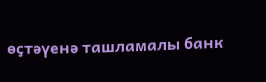өҫтәүенә ташламалы банк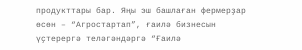продукттары бар. Яңы эш башлаған фермерҙар өсөн – “Агростартап”, ғаилә бизнесын үҫтерергә теләгәндәргә “Ғаилә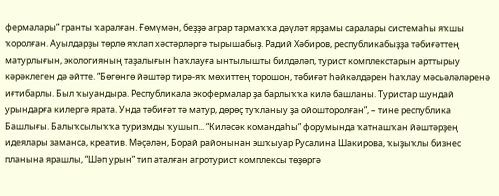фермалары” гранты ҡаралған. Ғөмүмән, беҙҙә аграр тармаҡҡа дәүләт ярҙамы саралары системаһы яҡшы ҡоролған. Ауылдарҙы төрлө яҡлап хәстәрләргә тырышабыҙ. Радий Хәбиров, республикабыҙҙа тәбиғәттең матурлығын, экологияның таҙалығын һаҡлауға ынтылышты билдәләп, турист комплекстарын арттырыу кәрәклеген дә әйтте. “Бөгөнгө йәштәр тирә-яҡ мөхиттең торошон, тәбиғәт һәйкәлдәрен һаҡлау мәсьәләләренә иғтибарлы. Был ҡыуандыра. Республикала экофермалар ҙа барлыҡҡа килә башланы. Туристар шундай урындарға килергә ярата. Унда тәбиғәт тә матур, дөрөҫ туҡланыу ҙа ойошторолған”, – тине республика Башлығы. Балыҡсылыҡҡа туризмды ҡушып... “Киләсәк командаһы” форумында ҡатнашҡан йәштәрҙең идеялары заманса, креатив. Мәҫәлән, Борай районынан эшҡыуар Русалина Шакирова, ҡыҙыҡлы бизнес планына ярашлы, “Шәп урын” тип аталған агротурист комплексы төҙөргә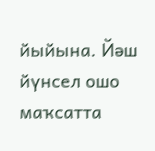йыйына. Йәш йүнсел ошо маҡсатта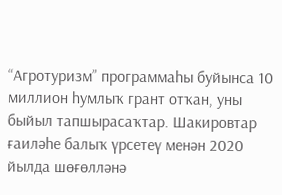“Агротуризм” программаһы буйынса 10 миллион һумлыҡ грант отҡан, уны быйыл тапшырасаҡтар. Шакировтар ғаиләһе балыҡ үрсетеү менән 2020 йылда шөғөлләнә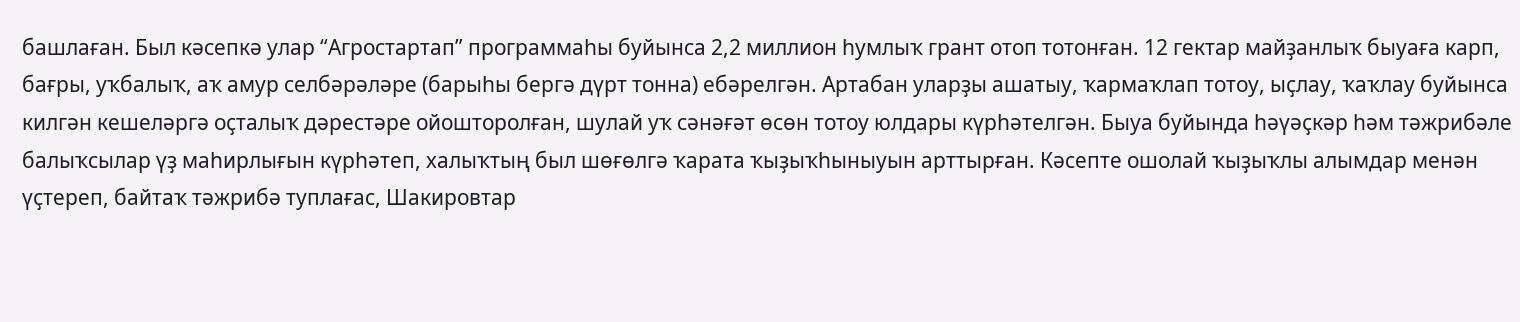башлаған. Был кәсепкә улар “Агростартап” программаһы буйынса 2,2 миллион һумлыҡ грант отоп тотонған. 12 гектар майҙанлыҡ быуаға карп, бағры, уҡбалыҡ, аҡ амур селбәрәләре (барыһы бергә дүрт тонна) ебәрелгән. Артабан уларҙы ашатыу, ҡармаҡлап тотоу, ыҫлау, ҡаҡлау буйынса килгән кешеләргә оҫталыҡ дәрестәре ойошторолған, шулай уҡ сәнәғәт өсөн тотоу юлдары күрһәтелгән. Быуа буйында һәүәҫкәр һәм тәжрибәле балыҡсылар үҙ маһирлығын күрһәтеп, халыҡтың был шөғөлгә ҡарата ҡыҙыҡһыныуын арттырған. Кәсепте ошолай ҡыҙыҡлы алымдар менән үҫтереп, байтаҡ тәжрибә туплағас, Шакировтар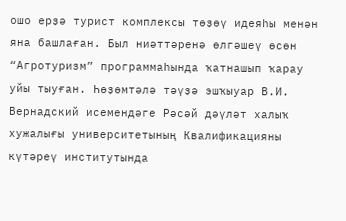ошо ерҙә турист комплексы төҙөү идеяһы менән яна башлаған. Был ниәттәренә өлгәшеү өсөн “Агротуризм” программаһында ҡатнашып ҡарау уйы тыуған. Һөҙөмтәлә тәүҙә эшҡыуар В.И. Вернадский исемендәге Рәсәй дәүләт халыҡ хужалығы университетының Квалификацияны күтәреү институтында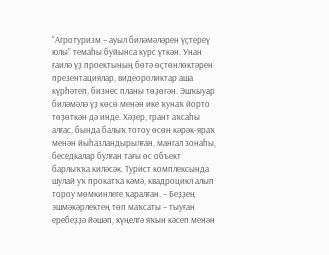“Агротуризм – ауыл биләмәләрен үҫтереү юлы” темаһы буйынса курс үткән. Унан ғаилә үҙ проектының бөтә өҫтөнлөктәрен презентациялар, видеороликтар аша күрһәтеп, бизнес планы төҙөгән. Эшҡыуар биләмәлә үҙ көсө менән ике ҡунаҡ йорто төҙөткән дә инде. Хәҙер, грант аҡсаһы алғас, бында балыҡ тотоу өсөн кәрәк-яраҡ менән йыһазландырылған, мангал зонаһы, беседкалар булған тағы өс объект барлыҡҡа киләсәк. Турист комплексында шулай уҡ прокатҡа кәмә, квадроцикл алып тороу мөмкинлеге ҡаралған. – Беҙҙең эшмәкәрлектең төп маҡсаты – тыуған еребеҙҙә йәшәп, күңелгә яҡын кәсеп менән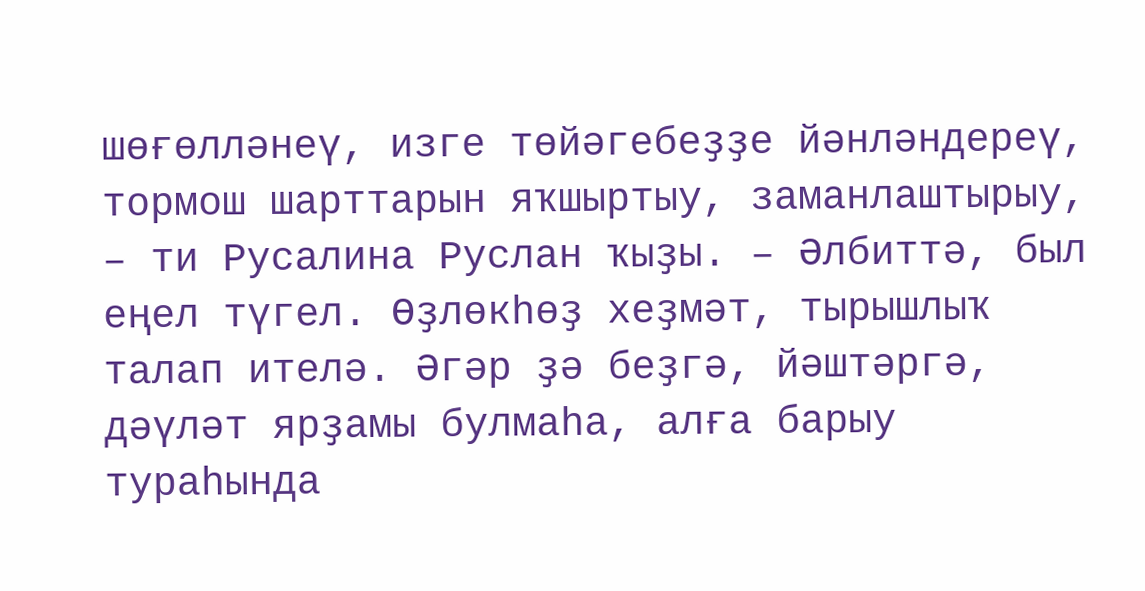шөғөлләнеү, изге төйәгебеҙҙе йәнләндереү, тормош шарттарын яҡшыртыу, заманлаштырыу, – ти Русалина Руслан ҡыҙы. – Әлбиттә, был еңел түгел. Өҙлөкһөҙ хеҙмәт, тырышлыҡ талап ителә. Әгәр ҙә беҙгә, йәштәргә, дәүләт ярҙамы булмаһа, алға барыу тураһында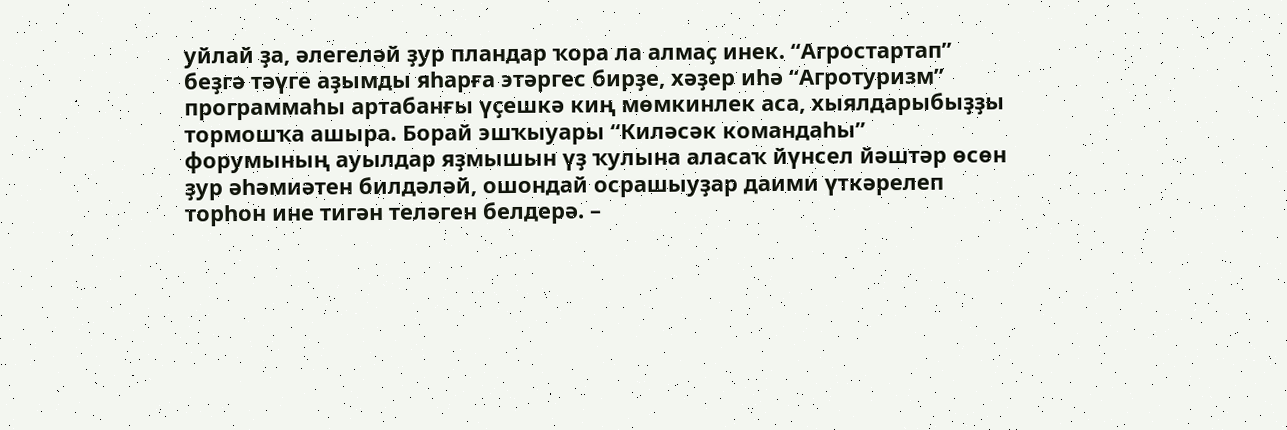уйлай ҙа, әлегеләй ҙур пландар ҡора ла алмаҫ инек. “Агростартап” беҙгә тәүге аҙымды яһарға этәргес бирҙе, хәҙер иһә “Агротуризм” программаһы артабанғы үҫешкә киң мөмкинлек аса, хыялдарыбыҙҙы тормошҡа ашыра. Борай эшҡыуары “Киләсәк командаһы” форумының ауылдар яҙмышын үҙ ҡулына аласаҡ йүнсел йәштәр өсөн ҙур әһәмиәтен билдәләй, ошондай осрашыуҙар даими үткәрелеп торһон ине тигән теләген белдерә. –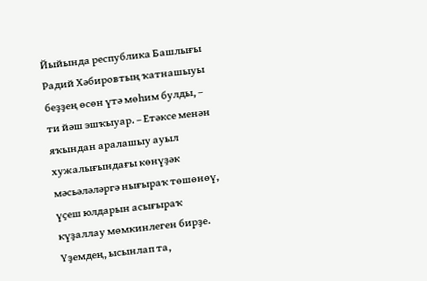Йыйында республика Башлығы Радий Хәбировтың ҡатнашыуы беҙҙең өсөн үтә мөһим булды, – ти йәш эшҡыуар. – Етәксе менән яҡындан аралашыу ауыл хужалығындағы көнүҙәк мәсьәләләргә нығыраҡ төшөнөү, үҫеш юлдарын асығыраҡ күҙаллау мөмкинлеген бирҙе. Үҙемдең, ысынлап та,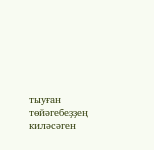тыуған төйәгебеҙҙең киләсәген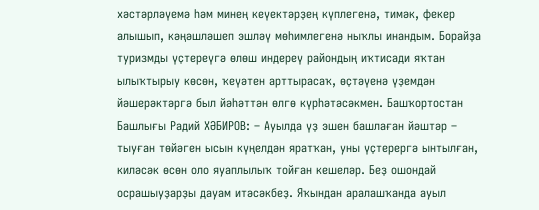хәстәрләүемә һәм минең кеүектәрҙең күплегенә, тимәк, фекер алышып, кәңәшләшеп эшләү мөһимлегенә ныҡлы инандым. Борайҙа туризмды үҫтереүгә өлөш индереү райондың иҡтисади яҡтан ылыҡтырыу көсөн, ҡеүәтен арттырасаҡ, өҫтәүенә үҙемдән йәшерәктәргә был йәһәттән өлгө күрһәтәсәкмен. Башҡортостан Башлығы Радий ХӘБИРОВ: – Ауылда үҙ эшен башлаған йәштәр – тыуған төйәген ысын күңелдән яратҡан, уны үҫтерергә ынтылған, киләсәк өсөн оло яуаплылыҡ тойған кешеләр. Беҙ ошондай осрашыуҙарҙы дауам итәсәкбеҙ. Яҡындан аралашҡанда ауыл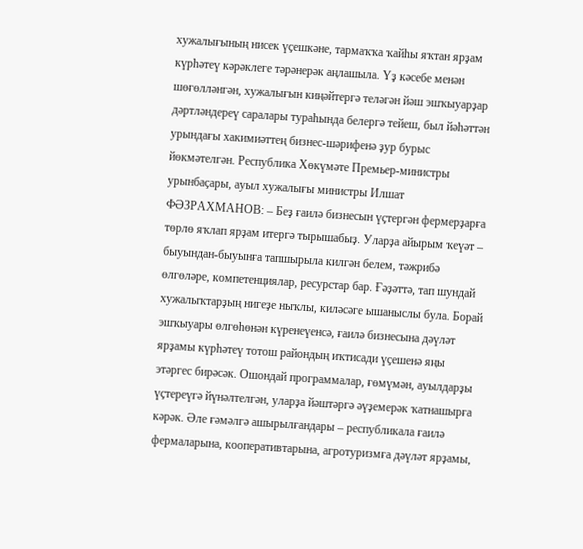хужалығының нисек үҫешкәне, тармаҡҡа ҡайһы яҡтан ярҙам күрһәтеү кәрәклеге тәрәнерәк аңлашыла. Үҙ кәсебе менән шөғөлләнгән, хужалығын киңәйтергә теләгән йәш эшҡыуарҙар дәртләндереү саралары тураһында белергә тейеш, был йәһәттән урындағы хакимиәттең бизнес-шәрифенә ҙур бурыс йөкмәтелгән. Республика Хөкүмәте Премьер-министры урынбаҫары, ауыл хужалығы министры Илшат ФӘЗРАХМАНОВ: – Беҙ ғаилә бизнесын үҫтергән фермерҙарға төрлө яҡлап ярҙам итергә тырышабыҙ. Уларҙа айырым ҡеүәт – быуындан-быуынға тапшырыла килгән белем, тәжрибә өлгөләре, компетенциялар, ресурстар бар. Ғәҙәттә, тап шундай хужалыҡтарҙың нигеҙе ныҡлы, киләсәге ышаныслы була. Борай эшҡыуары өлгөһөнән күренеүенсә, ғаилә бизнесына дәүләт ярҙамы күрһәтеү тотош райондың иҡтисади үҫешенә яңы этәргес бирәсәк. Ошондай программалар, ғөмүмән, ауылдарҙы үҫтереүгә йүнәлтелгән, уларҙа йәштәргә әүҙемерәк ҡатнашырға кәрәк. Әле ғәмәлгә ашырылғандары – республикала ғаилә фермаларына, кооперативтарына, агротуризмға дәүләт ярҙамы,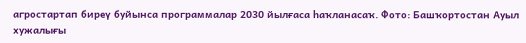агростартап биреү буйынса программалар 2030 йылғаса һаҡланасаҡ. Фото: Башҡортостан Ауыл хужалығы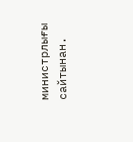министрлығы сайтынан.